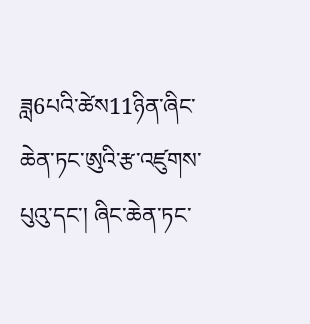ཟླ6པའི་ཚེས11ཉིན་ཞིང་ཆེན་ཏང་ཨུའི་རྩ་འཛུགས་པུའུ་དང་། ཞིང་ཆེན་ཏང་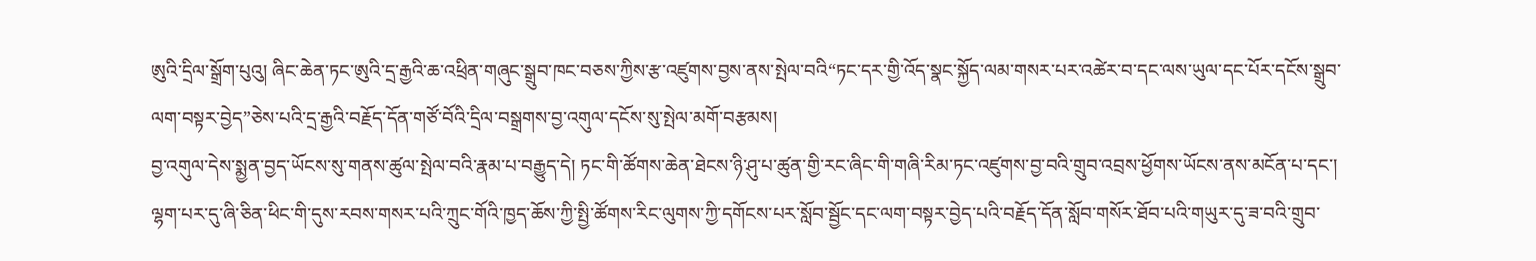ཨུའི་དྲིལ་སྒྲོག་པུའུ། ཞིང་ཆེན་ཏང་ཨུའི་དྲ་རྒྱའི་ཆ་འཕྲིན་གཞུང་སྒྲུབ་ཁང་བཅས་ཀྱིས་རྩ་འཛུགས་བྱས་ནས་སྤེལ་བའི“ཏང་དར་གྱི་འོད་སྣང་སྐྱོད་ལམ་གསར་པར་འཚེར་བ་དང་ལས་ཡུལ་དང་པོར་དངོས་སྒྲུབ་ལག་བསྟར་བྱེད”ཅེས་པའི་དྲ་རྒྱའི་བརྗོད་དོན་གཙོ་བོའི་དྲིལ་བསྒྲགས་བྱ་འགུལ་དངོས་སུ་སྤེལ་མགོ་བརྩམས།
བྱ་འགུལ་དེས་སྨྱན་བྱད་ཡོངས་སུ་གནས་ཚུལ་སྤེལ་བའི་རྣམ་པ་བརྒྱུད་དེ། ཏང་གི་ཚོགས་ཆེན་ཐེངས་ཉི་ཤུ་པ་ཚུན་གྱི་རང་ཞིང་གི་གཞི་རིམ་ཏང་འཛུགས་བྱ་བའི་གྲུབ་འབྲས་ཕྱོགས་ཡོངས་ནས་མངོན་པ་དང་། ལྷག་པར་དུ་ཞི་ཅིན་ཕིང་གི་དུས་རབས་གསར་པའི་ཀྲུང་གོའི་ཁྱད་ཆོས་ཀྱི་སྤྱི་ཚོགས་རིང་ལུགས་ཀྱི་དགོངས་པར་སློབ་སྦྱོང་དང་ལག་བསྟར་བྱེད་པའི་བརྗོད་དོན་སློབ་གསོར་ཐོབ་པའི་གཡུར་དུ་ཟ་བའི་གྲུབ་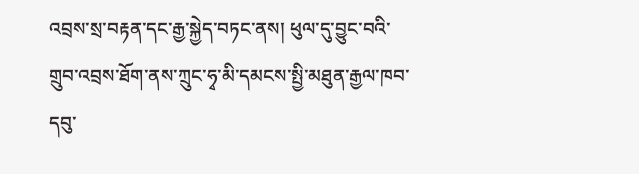འབྲས་སྲ་བརྟན་དང་རྒྱ་སྐྱེད་བཏང་ནས། ཕུལ་དུ་བྱུང་བའི་གྲུབ་འབྲས་ཐོག་ནས་ཀྲུང་ཧྭ་མི་དམངས་སྤྱི་མཐུན་རྒྱལ་ཁབ་དབུ་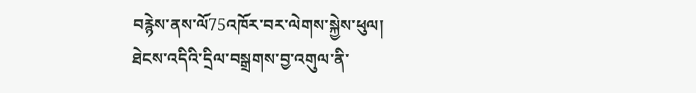བརྙེས་ནས་ལོ75འཁོར་བར་ལེགས་སྐྱེས་ཕུལ།
ཐེངས་འདིའི་དྲིལ་བསྒྲགས་བྱ་འགུལ་ནི་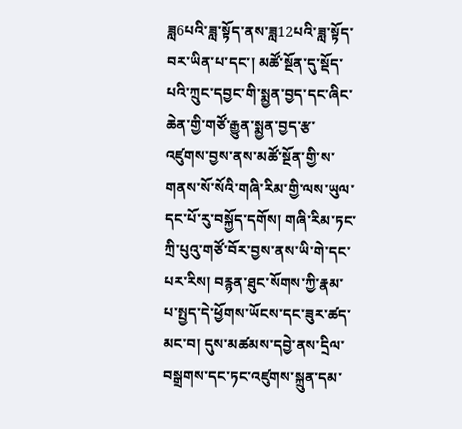ཟླ6པའི་ཟླ་སྟོད་ནས་ཟླ12པའི་ཟླ་སྟོད་བར་ཡིན་པ་དང་། མཚོ་སྔོན་དུ་སྡོད་པའི་ཀྲུང་དབྱང་གི་སྨྱན་བྱད་དང་ཞིང་ཆེན་གྱི་གཙོ་རྒྱུན་སྨྱན་བྱད་རྩ་འཛུགས་བྱས་ནས་མཚོ་སྔོན་གྱི་ས་གནས་སོ་སོའི་གཞི་རིམ་གྱི་ལས་ཡུལ་དང་པོ་རུ་བསྐྱོད་དགོས། གཞི་རིམ་ཏང་ཀྲི་པུའུ་གཙོ་བོར་བྱས་ནས་ཡི་གེ་དང་པར་རིས། བརྙན་ཐུང་སོགས་ཀྱི་རྣམ་པ་སྤྱད་དེ་ཕྱོགས་ཡོངས་དང་ཟུར་ཚད་མང་བ། དུས་མཚམས་དབྱེ་ནས་དྲིལ་བསྒྲགས་དང་ཏང་འཛུགས་སྐྲུན་དམ་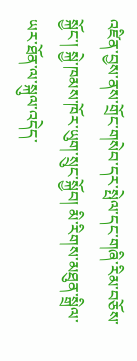འཛིན་བྱས་ནས་གྲོང་གསེབ་དར་སྤེལ་དང་གཞི་རིམ་བཅོས་སྐྱོང་། སྐྱེ་ཁམས་ཁོར་ཡུག་སྲུང་སྐྱོབ། མི་རིགས་མཐུན་སྒྲིལ་ཡར་ཐོན་ལ་སྐུལ་འདེད་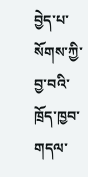བྱེད་པ་སོགས་ཀྱི་བྱ་བའི་ཁྲོད་ཁྱབ་གདལ་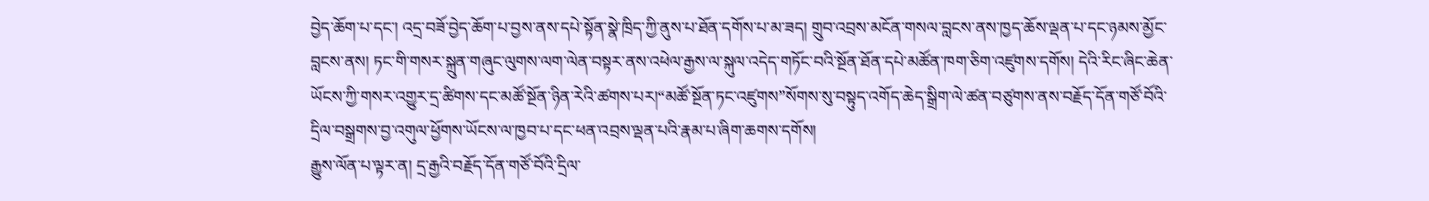བྱེད་ཆོག་པ་དང་། འདྲ་བཟོ་བྱེད་ཆོག་པ་བྱས་ནས་དཔེ་སྟོན་སྣེ་ཁྲིད་ཀྱི་ནུས་པ་ཐོན་དགོས་པ་མ་ཟད། གྲུབ་འབྲས་མངོན་གསལ་བླངས་ནས་ཁྱད་ཆོས་ལྡན་པ་དང་ཉམས་མྱོང་བླངས་ནས། ཏང་གི་གསར་སྐྲུན་གཞུང་ལུགས་ལག་ལེན་བསྟར་ནས་འཕེལ་རྒྱས་ལ་སྐུལ་འདེད་གཏོང་བའི་སྔོན་ཐོན་དཔེ་མཚོན་ཁག་ཅིག་འཛུགས་དགོས། དེའི་རིང་ཞིང་ཆེན་ཡོངས་ཀྱི་གསར་འགྱུར་དྲ་ཚིགས་དང་མཚོ་སྔོན་ཉིན་རེའི་ཚགས་པར།“མཚོ་སྔོན་ཏང་འཛུགས”སོགས་སུ་བསྟུད་འགོད་ཆེད་སྒྲིག་ལེ་ཚན་བཙུགས་ནས་བརྗོད་དོན་གཙོ་བོའི་དྲིལ་བསྒྲགས་བྱ་འགུལ་ཕྱོགས་ཡོངས་ལ་ཁྱབ་པ་དང་ཕན་འབྲས་ལྡན་པའི་རྣམ་པ་ཞིག་ཆགས་དགོས།
རྒྱུས་ལོན་པ་ལྟར་ན། དྲ་རྒྱའི་བརྗོད་དོན་གཙོ་བོའི་དྲིལ་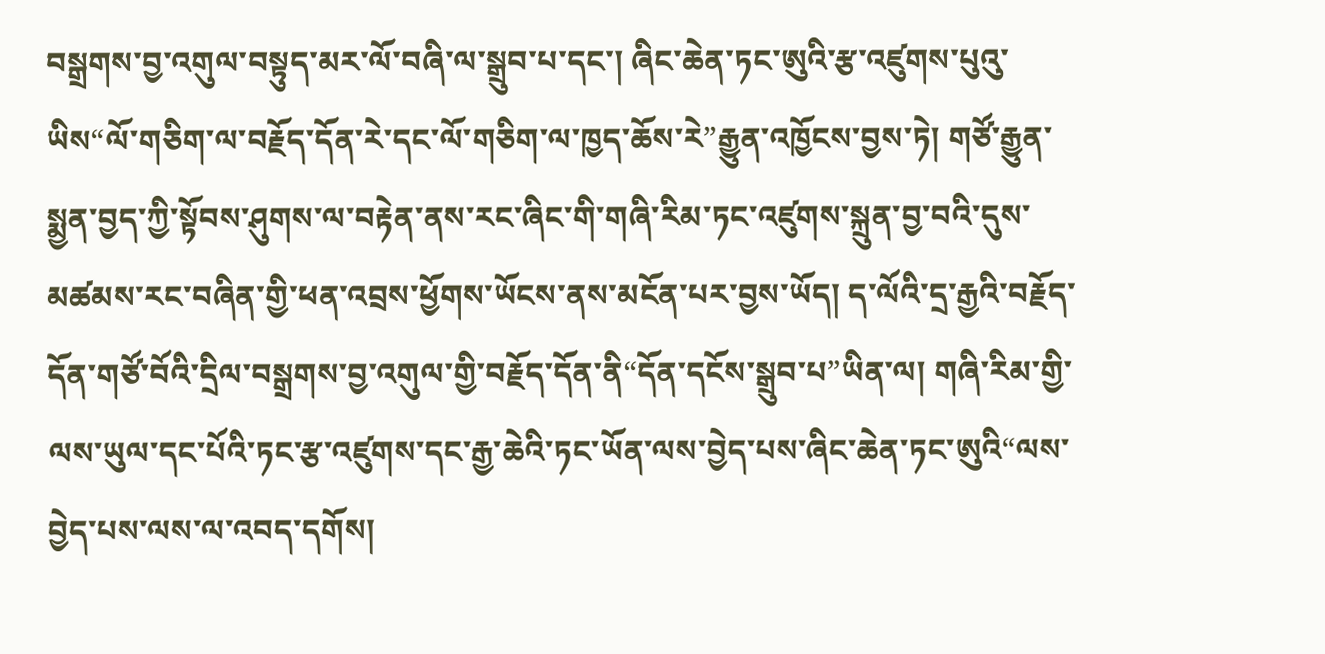བསྒྲགས་བྱ་འགུལ་བསྟུད་མར་ལོ་བཞི་ལ་སྒྲུབ་པ་དང་། ཞིང་ཆེན་ཏང་ཨུའི་རྩ་འཛུགས་པུའུ་ཡིས“ལོ་གཅིག་ལ་བརྗོད་དོན་རེ་དང་ལོ་གཅིག་ལ་ཁྱད་ཆོས་རེ”རྒྱུན་འཁྱོངས་བྱས་ཏེ། གཙོ་རྒྱུན་སྨྱན་བྱད་ཀྱི་སྟོབས་ཤུགས་ལ་བརྟེན་ནས་རང་ཞིང་གི་གཞི་རིམ་ཏང་འཛུགས་སྐྲུན་བྱ་བའི་དུས་མཚམས་རང་བཞིན་གྱི་ཕན་འབྲས་ཕྱོགས་ཡོངས་ནས་མངོན་པར་བྱས་ཡོད། ད་ལོའི་དྲ་རྒྱའི་བརྗོད་དོན་གཙོ་བོའི་དྲིལ་བསྒྲགས་བྱ་འགུལ་གྱི་བརྗོད་དོན་ནི“དོན་དངོས་སྒྲུབ་པ”ཡིན་ལ། གཞི་རིམ་གྱི་ལས་ཡུལ་དང་པོའི་ཏང་རྩ་འཛུགས་དང་རྒྱ་ཆེའི་ཏང་ཡོན་ལས་བྱེད་པས་ཞིང་ཆེན་ཏང་ཨུའི“ལས་བྱེད་པས་ལས་ལ་འབད་དགོས།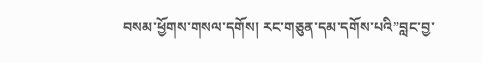བསམ་ཕྱོགས་གསལ་དགོས། རང་གཅུན་དམ་དགོས་པའི”བླང་བྱ་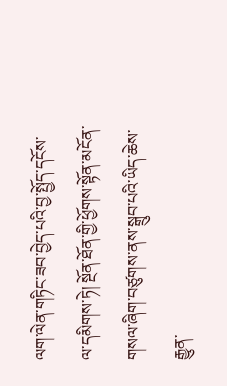ལག་ལེན་གཏིང་ཟབ་བྱེད་པའི་བྱ་སྤྱོད་དངོས་ལ་དམིགས་ཏེ། སྔོན་ཐོན་གྱི་ཕྱོགས་སྟོན་མངོན་གསལ་ཞིག་བཙུགས་ནས་སྒྲུབ་པའི་ཡིད་ཆེས་རྒྱུན་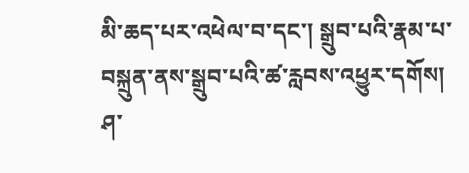མི་ཆད་པར་འཕེལ་བ་དང་། སྒྲུབ་པའི་རྣམ་པ་བསྐྲུན་ནས་སྒྲུབ་པའི་ཚ་རླབས་འཕྱུར་དགོས།
ཤ་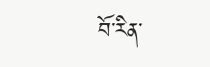བོ་རིན་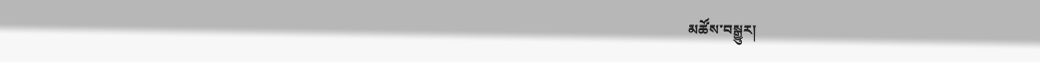མཚོས་བསྒྱུར།